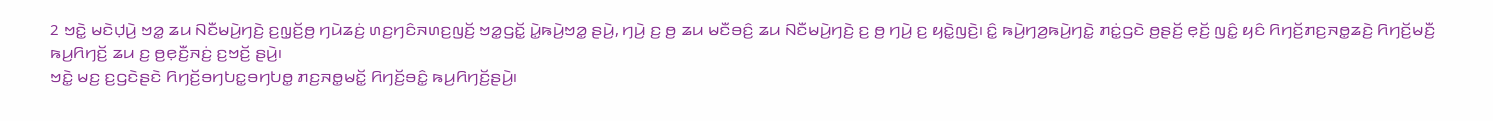2 ꤠꤢꤧ꤭ ꤗꤢꤧꤓ꤫ꤣꤧ꤬ ꤠꤤ꤭ ꤘꤣ ꤡꤢꤪꤗꤣꤧ꤬ꤚꤢꤧ꤬ ꤢ꤬ꤜ꤫ꤢꤩ꤬ꤥ꤬ ꤚꤣꤧꤘꤢꤦ꤬ ꤛꤢ꤬ꤚꤢꤨꤏꤛꤢ꤬ꤜꤢꤩ꤬ ꤠꤤ꤭ꤞꤢꤩ꤭ ꤣꤧ꤭ꤒꤣꤧ꤬ꤠꤤ꤭ ꤔꤣꤧ꤬, ꤚꤣꤧ꤬ ꤢ꤬ ꤥ꤬ ꤘꤣ ꤗꤢꤪꤋꤢꤨ꤬ ꤘꤣ ꤡꤢꤪꤗꤣꤧ꤬ꤚꤢꤧ꤬ ꤢ꤬ ꤥ꤬ ꤚꤣꤧ꤬ ꤢ꤬ ꤟꤢꤧ꤭ꤜꤢꤧ꤬꤯ ꤢꤨ꤭ ꤒꤣꤧ꤬ꤚꤤ꤬ꤒꤣꤧ꤬ꤚꤢꤧ꤭ ꤊꤢꤦ꤭ꤞꤢꤧ ꤥ꤬ꤔꤢꤩ꤬ ꤕ꤫ꤢꤩ꤬ ꤜꤢꤨ꤭ ꤟꤢꤨ ꤖꤚꤢꤩ꤬ꤊꤢ꤬ꤏꤥ꤭ꤘꤢꤧ꤬ ꤖꤚꤢꤩ꤬ꤗꤢꤪ꤬ ꤒꤣ꤬ꤖꤚꤢꤩ꤬ ꤘꤣ ꤢ꤬ ꤥ꤬ꤕ꤫ꤢꤪ꤬ꤏꤢꤦ꤬ ꤢ꤬ꤠꤢꤩ꤬ ꤔꤣꤧ꤬꤯
ꤠꤢꤧ꤭ ꤗꤢ꤬ ꤢ꤬ꤞꤢꤧꤔꤢꤧ ꤖꤚꤢꤩ꤬ꤋꤚꤝꤢ꤭ꤋꤚꤝꤥ꤭ ꤊꤢ꤬ꤏꤥ꤭ꤗꤢꤩ꤭ ꤖꤚꤢꤩ꤬ꤋꤢꤨ꤭ ꤒꤣ꤬ꤖꤚꤢꤩ꤬ꤔꤣꤧ꤬꤯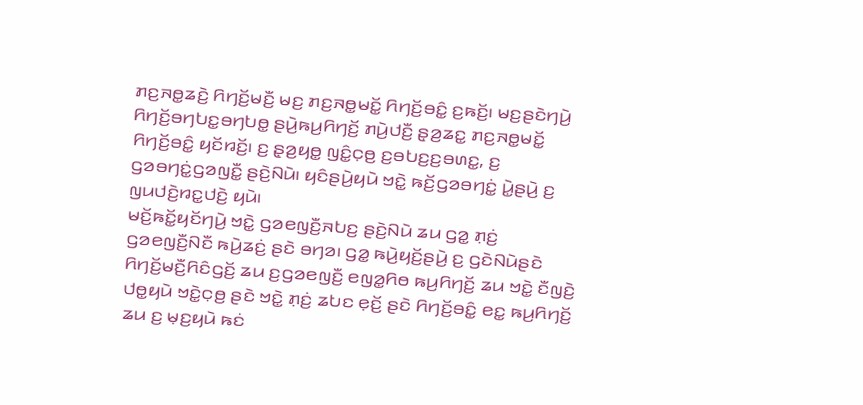ꤊꤢ꤬ꤏꤥ꤭ꤘꤢꤧ꤬ ꤖꤚꤢꤩ꤬ꤗꤢꤪ꤬ ꤗꤢ꤬ ꤊꤢ꤬ꤏꤥ꤭ꤗꤢꤩ꤭ ꤖꤚꤢꤩ꤬ꤋꤢꤨ꤭ ꤢ꤬ꤒꤢꤩ꤬꤯ ꤗꤢ꤬ꤔꤢꤧꤚꤣꤧ꤬ ꤖꤚꤢꤩ꤬ꤋꤚꤝꤢ꤭ꤋꤚꤝꤥ꤭ ꤔꤣꤧ꤬ꤒꤣ꤬ꤖꤚꤢꤩ꤬ ꤊꤣꤧ꤬ꤓꤢꤪ꤬ ꤔ꤫ꤤ꤬ꤘꤢ꤭ ꤊꤢ꤬ꤏꤥ꤭ꤗꤢꤩ꤭ ꤖꤚꤢꤩ꤬ꤋꤢꤨ꤭ ꤟꤢꤩꤙꤢꤩ꤬꤯ ꤢ꤬ ꤔ꤫ꤤ꤬ꤟꤥ꤭ ꤜꤢꤨ꤭ꤍ꤫ꤥ꤬ ꤢ꤬ꤋꤝꤢ꤬ꤢ꤬ꤋꤛꤢ꤭, ꤢ꤬ ꤞꤤꤋꤚꤢꤦ꤭ꤞꤤꤜꤢꤪ꤭ ꤔꤢꤧ꤬ꤡꤣꤧ꤯ ꤟꤢꤨꤔꤣꤧ꤬ꤟꤣꤧ ꤠꤢꤧ꤭ ꤒꤢꤩ꤬ꤞꤤꤋꤚꤢꤦ꤭ ꤣꤧ꤭ꤔꤣꤧ꤬ ꤢ꤬ ꤜꤣꤓꤢꤧ꤬ꤙꤢ꤭ꤓꤢꤧ꤬ ꤟꤣꤧ꤯
ꤗꤢꤩ꤬ꤒꤢꤩ꤭ꤟꤢꤩꤚꤣꤧ꤬ ꤠꤢꤧ꤭ ꤞꤤꤕꤜꤢꤪ꤬ꤏꤝꤢ꤬ ꤔꤢꤧ꤬ꤡꤣꤧ ꤘꤣ ꤞꤤ꤭ ꤊ꤫ꤢꤦ꤬ ꤞꤤꤕꤜꤢꤪ꤬ꤡꤢꤪ ꤒꤣꤧ꤬ꤘꤢꤦ꤬ ꤔꤢꤧ ꤋꤚꤤ꤯ ꤞꤤ꤭ ꤒꤣꤧ꤬ꤟꤢꤩ꤬ꤔꤣꤧ꤬ ꤢ꤬ ꤞꤢꤧꤡꤣꤧꤔꤢꤧ ꤖꤚꤢꤩ꤬ꤗꤢꤪ꤬ꤖꤢꤨꤞꤢꤩ꤬ ꤘꤣ ꤢ꤬ꤞꤤꤕꤜꤢꤪ꤬ ꤕꤜꤤ꤭ꤖꤥ ꤒꤣ꤬ꤖꤚꤢꤩ꤬ ꤘꤣ ꤠꤢꤧ꤭ ꤢꤪꤜꤢꤧ꤬ ꤓꤥ꤭ꤟꤣꤧ ꤠꤢꤧ꤭ꤍ꤫ꤥ꤬ ꤔꤢꤧ ꤠꤢꤧ꤭ ꤊ꤫ꤢꤦ꤬ ꤘꤝꤢ ꤕ꤫ꤢꤩ꤬ ꤔꤢꤧ ꤖꤚꤢꤩ꤬ꤋꤢꤨ꤭ ꤕꤢ꤭ ꤒꤣ꤬ꤖꤚꤢꤩ꤬ ꤘꤣ ꤢ꤬ ꤗ꤫ꤢ꤬ꤟꤣꤧ ꤒꤢꤦ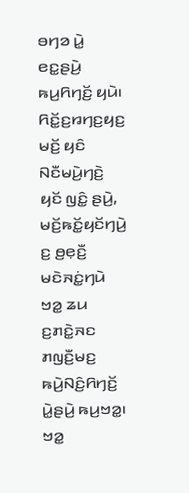ꤋꤚꤤ ꤣꤧ꤭ ꤕꤢ꤭ꤔꤣꤧ꤬ ꤒꤣ꤬ꤖꤚꤢꤩ꤬ ꤟꤣꤧ꤯
ꤖꤢꤩ꤭ꤢ꤬ꤙꤚꤢ꤬ꤟꤢ꤬ ꤗꤢꤩ꤬ ꤟꤢꤨ ꤡꤢꤪꤗꤣꤧ꤬ꤚꤢꤧ꤬ ꤟꤢꤩ ꤜꤢꤨ꤭ ꤔꤣꤧ꤬, ꤗꤢꤩ꤬ꤒꤢꤩ꤭ꤟꤢꤩꤚꤣꤧ꤬ ꤢ꤬ ꤥ꤬ꤕ꤫ꤢꤪ꤬ ꤗꤢꤧꤏꤢꤦ꤭ꤚꤣꤧ ꤠꤤ꤭ ꤘꤣ ꤢ꤬ꤊꤢꤧ꤭ꤏꤢ ꤊꤜꤢꤪ꤬ꤗꤢ꤬ ꤒꤣꤧ꤬ꤡꤢꤨ꤬ꤖꤚꤢꤩ꤬ ꤣꤧ꤭ꤔꤣꤧ꤬ ꤒꤣ꤬ꤠꤤ꤭꤯ ꤠꤤ꤭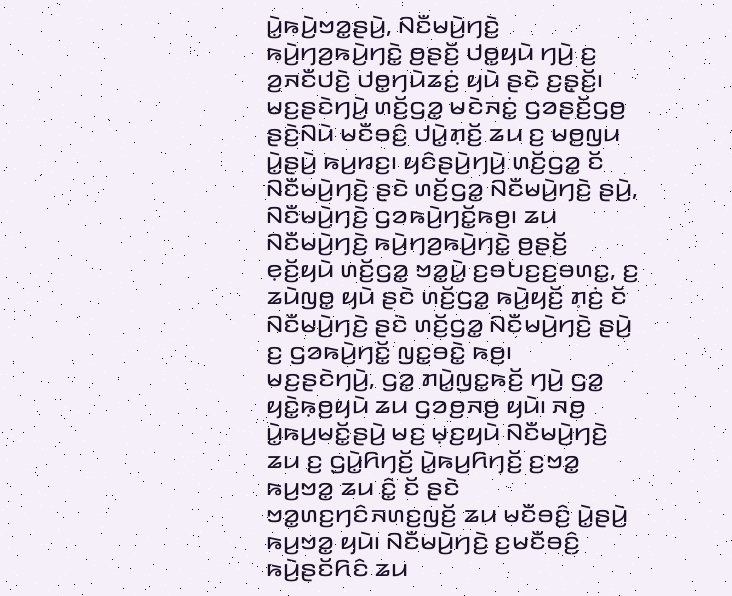ꤣꤧ꤭ꤒꤣꤧ꤬ꤠꤤ꤭ꤔꤣꤧ꤬, ꤡꤢꤪꤗꤣꤧ꤬ꤚꤢꤧ꤬ ꤒꤣꤧ꤬ꤚꤤ꤬ꤒꤣꤧ꤬ꤚꤢꤧ꤭ ꤥ꤬ꤔꤢꤩ꤬ ꤓꤥ꤭ꤟꤣꤧ ꤚꤣꤧ꤬ ꤢ꤬ ꤤ꤬ꤏꤢꤪꤓꤢꤧ꤬ ꤓꤥ꤭ꤚꤣꤧꤘꤢꤦ꤬ ꤟꤣꤧ ꤔꤢꤧ ꤢ꤬ꤔ꤫ꤢꤩ꤬꤯
ꤗꤢ꤬ꤔꤢꤧꤚꤣꤧ꤬ ꤛꤢꤩ꤬ꤞꤤ꤭ ꤗꤢꤧꤏꤢꤦ꤭ ꤞꤤꤔꤢꤩ꤬ꤞꤥ꤬ ꤔꤢꤧ꤬ꤡꤣꤧ ꤗꤢꤪꤋꤢꤨ꤬ ꤓꤣꤧ꤭ꤊ꤫ꤢꤩ꤬ ꤘꤣ ꤢ꤬ ꤗꤥ꤬ꤜꤣ ꤣꤧ꤭ꤔꤣꤧ꤬ ꤒꤣ꤬ꤙꤢ꤬꤯ ꤟꤢꤨꤔꤣꤧ꤬ꤚꤣꤧ꤬ ꤛꤢꤩ꤬ꤞꤤ꤭ ꤢꤩ ꤡꤢꤪꤗꤣꤧ꤬ꤚꤢꤧ꤬ ꤔꤢꤧ ꤛꤢꤩ꤬ꤞꤤ꤭ ꤡꤢꤪꤗꤣꤧ꤬ꤚꤢꤧ꤬ ꤔꤣꤧ꤬, ꤡꤢꤪꤗꤣꤧ꤬ꤚꤢꤧ꤬ ꤞꤤꤒꤣꤧ꤬ꤚꤢꤩ꤭ꤒꤥ꤬꤯ ꤘꤣ ꤡꤢꤪꤗꤣꤧ꤬ꤚꤢꤧ꤬ ꤒꤣꤧ꤬ꤚꤤ꤬ꤒꤣꤧ꤬ꤚꤢꤧ꤭ ꤥ꤬ꤔꤢꤩ꤬ ꤕ꤫ꤢꤩ꤬ꤟꤣꤧ ꤛꤢꤩ꤬ꤞꤤ꤭ ꤠꤤ꤭ꤣꤧ꤭ ꤢ꤬ꤋꤝꤢ꤬ꤢ꤬ꤋꤛꤢ꤭, ꤢ꤬ ꤘꤣꤧꤜꤥ꤭ ꤟꤣꤧ ꤔꤢꤧ ꤛꤢꤩ꤬ꤞꤤ꤭ ꤒꤣꤧ꤬ꤟꤢꤩ꤬ ꤊ꤫ꤢꤦ꤬ ꤢꤩ ꤡꤢꤪꤗꤣꤧ꤬ꤚꤢꤧ꤬ ꤔꤢꤧ ꤛꤢꤩ꤬ꤞꤤ꤭ ꤡꤢꤪꤗꤣꤧ꤬ꤚꤢꤧ꤬ ꤔꤣꤧ꤬ ꤢ꤬ ꤞꤤꤒꤣꤧ꤬ꤚꤢꤩ꤭ ꤜꤢ꤭ꤋꤢꤧ꤭ ꤒꤥ꤬꤯
ꤗꤢ꤬ꤔꤢꤧꤚꤣꤧ꤬, ꤞꤤ꤭ ꤊꤣꤧ꤭ꤜꤢ꤭ꤒꤢꤩ꤬ ꤚꤣꤧ꤬ ꤞꤤ꤭ ꤟꤢꤧ꤭ꤒ꤫ꤥ꤬ꤟꤣꤧ ꤘꤣ ꤞꤤꤥ꤬ꤏꤥ꤬ ꤟꤣꤧ꤯ ꤏꤥ꤬ ꤣꤧ꤭ꤒꤣ꤬ꤗꤢꤩ꤭ꤔꤣꤧ꤬ ꤗꤢ꤬ ꤗ꤫ꤢ꤬ꤟꤣꤧ ꤡꤢꤪꤗꤣꤧ꤬ꤚꤢꤧ꤬ ꤘꤣ ꤢ꤬ ꤞꤣꤧ꤭ꤖꤚꤢꤩ꤬ ꤣꤧ꤭ꤒꤣ꤬ꤖꤚꤢꤩ꤬ ꤢ꤬ꤠꤤ꤭ ꤒꤣ꤬ꤠꤤ꤭ ꤘꤣ ꤢꤨ꤭ ꤢꤩ ꤔꤢꤧ ꤠꤤ꤭ꤛꤢ꤬ꤚꤢꤨꤏꤛꤢ꤬ꤜꤢꤩ꤬ ꤘꤣ ꤗꤢꤪꤋꤢꤨ꤬ ꤣꤧ꤭ꤔꤣꤧ꤬ ꤒꤣ꤬ꤠꤤ꤭ ꤟꤣꤧ꤯ ꤡꤢꤪꤗꤣꤧ꤬ꤚꤢꤧ꤬ ꤢ꤬ꤗꤢꤪꤋꤢꤨ꤬ ꤒꤣꤧ꤬ꤔꤢꤩꤖꤢꤨ ꤘꤣ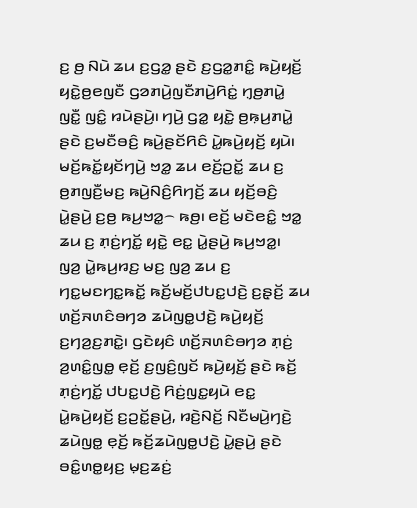ꤢ꤬ ꤥ꤬ ꤡꤣꤧ ꤘꤣ ꤢ꤬ꤞꤤ꤭ ꤔꤢꤧ ꤢ꤬ꤞꤤ꤭ꤊꤢꤨ꤭ ꤒꤣꤧ꤬ꤟꤢꤩ꤬ ꤟꤢꤧ꤭ꤥ꤬ꤕꤜꤢꤪ ꤞꤤꤊꤣꤧ꤬ꤜꤢꤪꤊꤣꤧ꤬ꤖꤢꤦ꤭ ꤚ꤫ꤥ꤬ꤊꤣꤧ꤭ ꤜꤢꤪ꤭ ꤜꤢꤨ꤭ ꤙꤣꤧꤔꤣꤧ꤬꤯ ꤚꤣꤧ꤬ ꤞꤤ꤭ ꤟꤢꤧ꤭ ꤥ꤬ꤒ꤫ꤣ꤬ꤊꤣꤧ꤭ ꤔꤢꤧ ꤢ꤬ꤗꤢꤪꤋꤢꤨ꤬ ꤒꤣꤧ꤬ꤔꤢꤩꤖꤢꤨ ꤣꤧ꤭ꤒꤣꤧ꤬ꤟꤢꤩ꤬ ꤟꤣꤧ꤯
ꤗꤢꤩ꤬ꤒꤢꤩ꤭ꤟꤢꤩꤚꤣꤧ꤬ ꤠꤤ꤭ ꤘꤣ ꤕꤢꤩ꤬ꤑꤢꤩ꤭ ꤘꤣ ꤢ꤬ ꤥ꤬ꤊꤜꤢꤪ꤬ꤗꤢ꤬ ꤒꤣꤧ꤬ꤡꤢꤨ꤬ꤖꤚꤢꤩ꤬ ꤘꤣ ꤟꤢꤩ꤬ꤋꤢꤨ꤬ ꤣꤧ꤭ꤔꤣꤧ꤬ ꤢ꤬ꤥ꤬ ꤒꤣ꤬ꤠꤤ꤭꤮ ꤒꤥ꤬꤯ ꤕꤢꤩ꤬ ꤗꤢꤧꤕꤢꤨ꤭ ꤠꤤ꤭ ꤘꤣ ꤢ꤬ ꤊ꤫ꤢꤦ꤬ꤚꤢꤩ꤭ ꤟꤢꤧ꤭ ꤕꤢ꤭ ꤣꤧ꤭ꤔꤣꤧ꤬ ꤒꤣ꤬ꤠꤤ꤭꤯
ꤜꤤ꤬ ꤣꤧ꤭ꤒꤣ꤬ꤙꤢ꤬ ꤗꤢ꤬ ꤜꤤ꤬ ꤘꤣ ꤢ꤬ ꤚꤢ꤭ꤗꤢꤚꤢ꤭ꤒꤢꤩ꤭ ꤒꤢꤩ꤬ꤗꤢꤩ꤬ꤓꤝꤢ꤭ꤓꤢꤧ꤬ ꤢ꤬ꤔ꤫ꤢꤩ꤬ ꤘꤣ ꤛꤢꤩ꤬ꤏꤛꤢꤨꤋꤚꤤ ꤘꤣꤧꤜꤥ꤭ꤓꤢꤧ꤬ ꤒꤣꤧ꤬ꤟꤢꤩ꤬ ꤢ꤬ꤚꤤ꤬ꤢ꤬ꤊꤢꤧ꤭꤯ ꤞꤢꤧꤟꤢꤨ ꤛꤢꤩ꤬ꤏꤛꤢꤨꤋꤚꤤ ꤊ꤫ꤢꤦ꤬ ꤤ꤬ꤛꤢꤨ꤭ꤜꤥ꤭ ꤕ꤫ꤢꤩ꤬ ꤢ꤬ꤜꤢꤨ꤬ꤜꤢꤩ ꤒꤣꤧ꤬ꤟꤢꤩ꤬ ꤔꤢꤧ ꤒꤢꤩ꤬ ꤊ꤫ꤢꤦ꤬ꤚꤢꤩ꤭ ꤓꤝꤢ꤭ꤓꤢꤧ꤬ ꤖꤢꤦ꤬ꤜꤢ꤭ꤟꤣꤧ ꤕꤢ꤭ ꤣꤧ꤭ꤒꤣꤧ꤬ꤟꤢꤩ꤬ ꤢ꤬ꤑꤢꤩ꤭ꤔꤣꤧ꤬, ꤙꤢꤧ꤬ꤡꤢꤩ꤬ ꤡꤢꤪꤗꤣꤧ꤬ꤚꤢꤧ꤬ ꤘꤣꤧꤜꤥ꤭ ꤕ꤫ꤢꤩ꤬ ꤒꤢꤩ꤬ꤘꤣꤧꤜꤥ꤭ꤓꤢꤧ꤬ ꤣꤧ꤭ꤔꤣꤧ꤬ ꤔꤢꤧ ꤋꤢꤨ꤭ꤛꤥ꤭ꤟꤢ꤬ ꤗ꤫ꤢ꤬ꤘꤢꤦ꤬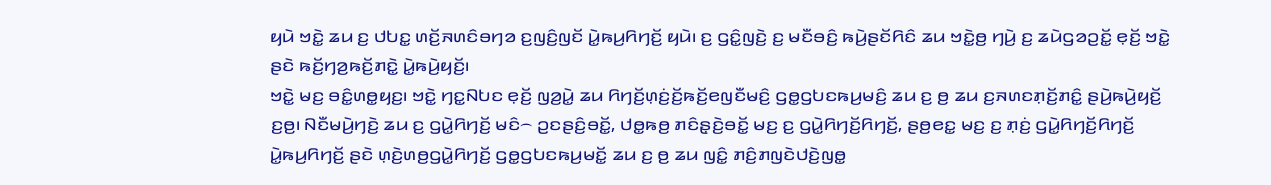ꤟꤣꤧ ꤠꤢꤧ꤭ ꤘꤣ ꤢ꤬ ꤓꤝꤢ꤭ ꤛꤢꤩ꤬ꤏꤛꤢꤨꤋꤚꤤ ꤢ꤬ꤜꤢꤨ꤬ꤜꤢꤩ ꤣꤧ꤭ꤒꤣ꤬ꤖꤚꤢꤩ꤬ ꤟꤣꤧ꤯ ꤢ꤬ ꤞꤢꤨ꤭ꤜꤢꤧ꤬ ꤢ꤬ ꤗꤢꤪꤋꤢꤨ꤬ ꤒꤣꤧ꤬ꤔꤢꤩꤖꤢꤨ ꤘꤣ ꤠꤢꤧ꤭ꤥ꤬ ꤚꤣꤧ꤬ ꤢ꤬ ꤘꤣꤧꤞꤤꤑꤢꤩ꤭ ꤕ꤫ꤢꤩ꤬ ꤠꤢꤧ꤭ ꤔꤢꤧ ꤒꤢꤩ꤬ꤚꤤ꤬ꤒꤢꤩ꤬ꤊꤢꤧ꤭ ꤣꤧ꤭ꤒꤣꤧ꤬ꤟꤢꤩ꤬꤯
ꤠꤢꤧ꤭ ꤗꤢ꤬ ꤋꤢꤨ꤭ꤛꤥ꤭ꤟꤢ꤬꤯ ꤠꤢꤧ꤭ ꤚꤢ꤭ꤡꤝꤢ ꤕ꤫ꤢꤩ꤬ ꤜꤤ꤬ꤣꤧ꤭ ꤘꤣ ꤖꤚꤢꤩ꤬ꤛ꤫ꤢꤦ꤬ꤢꤩ꤬ꤒꤢꤩ꤬ꤕꤜꤢꤪꤗꤢꤨ꤬ ꤞꤥ꤭ꤞꤝꤢꤒꤣ꤬ꤗꤢꤨ꤬ ꤘꤣ ꤢ꤬ ꤥ꤬ ꤘꤣ ꤢ꤬ꤏꤛꤢꤊ꤫ꤢꤩ꤬ꤊꤢꤨ꤭ ꤔꤣꤧ꤬ꤒꤣꤧ꤬ꤟꤢꤩ꤬ ꤢ꤬ꤥ꤬꤯ ꤡꤢꤪꤗꤣꤧ꤬ꤚꤢꤧ꤬ ꤘꤣ ꤢ꤬ ꤞꤣꤧ꤭ꤖꤚꤢꤩ꤬ ꤗꤢꤨ꤮ ꤑꤢꤔꤢꤨ꤬ꤋꤢꤩ꤭, ꤓꤥ꤭ꤒꤥ꤬ ꤊꤢꤨꤔ꤫ꤢꤧ꤬ꤋꤢꤩ꤭ ꤗꤢ꤬ ꤢ꤬ ꤞꤣꤧ꤭ꤖꤚꤢꤩ꤬ꤖꤚꤢꤩ꤬, ꤔꤥ꤬ꤕꤢ꤭ ꤗꤢ꤬ ꤢ꤬ ꤊ꤫ꤢꤦ꤬ ꤞꤣꤧ꤭ꤖꤚꤢꤩ꤬ꤖꤚꤢꤩ꤬ ꤣꤧ꤭ꤒꤣ꤬ꤖꤚꤢꤩ꤬ ꤔꤢꤧ ꤛ꤫ꤢꤧ꤬ꤛꤥ꤬ꤞꤣꤧ꤭ꤖꤚꤢꤩ꤬ ꤞꤥ꤭ꤞꤝꤢꤒꤣ꤬ꤗꤢꤩ꤭ ꤘꤣ ꤢ꤬ ꤥ꤬ ꤘꤣ ꤜꤢꤨ꤭ ꤊꤢꤨ꤬ꤊꤜꤢꤧꤓꤢꤧ꤬ꤜꤥ꤭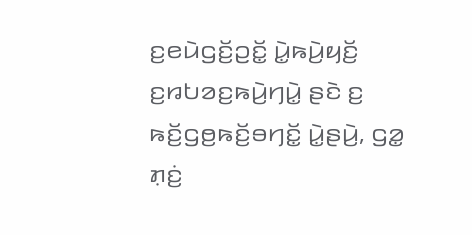ꤢ꤬ꤕꤣꤧꤞꤢꤩ꤬ꤑꤢꤩ꤭ ꤣꤧ꤭ꤒꤣꤧ꤬ꤟꤢꤩ꤬ ꤢ꤬ꤙꤝꤤꤢ꤬ꤒꤣꤧ꤬ꤚꤣꤧ꤭ ꤔꤢꤧ ꤢ꤬ ꤒꤢꤩ꤬ꤞꤥ꤬ꤒꤢꤩ꤬ꤋꤚꤢꤩ꤭ ꤣꤧ꤭ꤔꤣꤧ꤬, ꤞꤤ꤭ ꤊ꤫ꤢꤦ꤬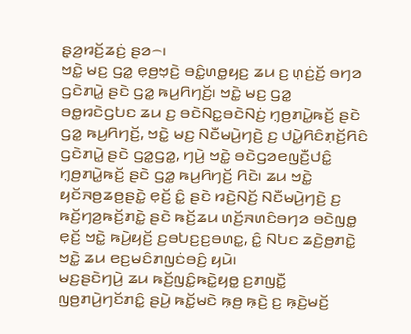ꤔ꤫ꤤ꤬ꤙꤢꤩ꤬ꤘꤢꤦ꤬ ꤔꤤ꤮꤯
ꤠꤢꤧ꤭ ꤗꤢ꤬ ꤞꤤ꤭ ꤕ꤫ꤥ꤬ꤠ꤫ꤢꤧ꤬ ꤋꤢꤨ꤭ꤛꤥ꤭ꤟꤢ꤬ ꤘꤣ ꤢ꤬ ꤛ꤫ꤢꤦ꤬ꤢꤩ꤬ ꤋꤚꤤ ꤞꤢꤧꤊꤣꤧ꤭ ꤔꤢꤧ ꤞꤤ꤭ ꤒꤣ꤬ꤖꤚꤢꤩ꤬꤯ ꤠꤢꤧ꤭ ꤗꤢ꤬ ꤞꤤ꤭ ꤋꤥ꤭ꤙꤢꤧꤞꤝꤢ ꤘꤣ ꤢ꤬ ꤋꤢꤧꤡꤢ꤭ꤋꤢꤧꤡꤢꤦ꤬ ꤚ꤫ꤥ꤬ꤊꤣꤧ꤭ꤒꤢꤩ꤬ ꤔꤢꤧ ꤞꤤ꤭ ꤒꤣ꤬ꤖꤚꤢꤩ꤬, ꤠꤢꤧ꤭ ꤗꤢ꤬ ꤡꤢꤪꤗꤣꤧ꤬ꤚꤢꤧ꤬ ꤢ꤬ ꤓꤣꤧ꤭ꤖꤢꤨꤊ꤫ꤢꤩ꤬ꤖꤢꤨ ꤞꤢꤧꤊꤣꤧ꤭ ꤔꤢꤧ ꤞꤤ꤭ꤞꤤ꤭, ꤚꤣꤧ꤬ ꤠꤢꤧ꤭ ꤋꤢꤧꤞꤤꤕꤜꤢꤪ꤬ꤓꤢꤨ꤭ ꤚ꤫ꤥ꤬ꤊꤣꤧ꤭ꤒꤢꤩ꤬ ꤔꤢꤧ ꤞꤤ꤭ ꤒꤣ꤬ꤖꤚꤢꤩ꤬ ꤖꤢꤧ꤯ ꤘꤣ ꤠꤢꤧ꤭ ꤟꤢꤩꤏꤥ꤬ꤘꤥ꤬ꤔꤢꤧ꤭ ꤕ꤫ꤢꤩ꤬ ꤢꤨ꤭ ꤔꤢꤧ ꤙꤢꤧ꤬ꤡꤢꤩ꤬ ꤡꤢꤪꤗꤣꤧ꤬ꤚꤢꤧ꤬ ꤢ꤬ ꤒꤢꤩ꤬ꤚꤤ꤬ꤒꤢꤩ꤬ꤊꤢꤧ꤭ ꤔꤢꤧ ꤒꤢꤩ꤬ꤘꤣ ꤛꤢꤩ꤬ꤏꤛꤢꤨꤋꤚꤤ ꤋꤢꤧꤜꤥ꤭ ꤕ꤫ꤢꤩ꤬ ꤠꤢꤧ꤭ ꤒꤣꤧ꤬ꤟꤢꤩ꤬ ꤢ꤬ꤋꤝꤢ꤬ꤢ꤬ꤋꤛꤢ꤭, ꤢꤨ꤭ ꤡꤝꤢ ꤘꤢꤧ꤬ꤥ꤬ꤊꤢꤧ꤭ ꤠꤢꤧ꤭ ꤘꤣ ꤕꤢ꤬ꤗꤢꤨꤊꤜꤢꤦꤋꤢꤨ꤬ ꤟꤣꤧ꤯
ꤗꤢ꤬ꤔꤢꤧꤚꤣꤧ꤬ ꤘꤣ ꤒꤢꤩ꤬ꤜꤢꤨ꤭ꤒꤢꤧ꤭ꤟꤥ꤭ ꤢ꤬ꤊꤜꤢꤪ꤭ ꤜꤥ꤬ꤊꤣꤧ꤬ꤚꤢꤩꤊꤢꤨ꤭ ꤔꤣꤧ꤬ ꤒꤢꤩ꤭ꤗꤢꤧ ꤒ꤫ꤥ꤬ ꤒ꤫ꤢꤧ꤬ ꤢ꤬ ꤒ꤫ꤢꤧ꤬ꤗꤢꤩ꤬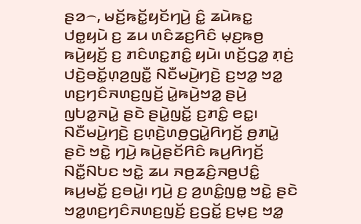ꤔꤤ꤮, ꤗꤢꤩ꤬ꤒꤢꤩ꤭ꤟꤢꤩꤚꤣꤧ꤬ ꤢꤨ꤭ ꤘꤣꤧꤒꤢ꤭ ꤓꤥ꤭ꤟꤣꤧ ꤢ꤬ ꤘꤣ ꤛꤢꤨꤘꤢ꤬ꤖꤢꤨ ꤗ꤫ꤢ꤬ꤒꤥ꤬ ꤒꤣꤧ꤬ꤟꤢꤩ꤬ ꤢ꤬ ꤊꤢꤨꤛꤢ꤭ꤊꤢꤨ꤭ ꤟꤣꤧ꤯ ꤛꤢꤩ꤬ꤞꤤ꤭ ꤊ꤫ꤢꤦ꤬ ꤓꤢꤧ꤬ꤋꤢꤩ꤭ꤛ꤫ꤤ꤬ꤜꤢꤪ꤭ ꤡꤢꤪꤗꤣꤧ꤬ꤚꤢꤧ꤬ ꤢ꤬ꤠꤤ꤭ ꤠꤤ꤭ ꤛꤢ꤬ꤚꤢꤨꤏꤛꤢ꤬ꤜꤢꤩ꤬ ꤣꤧ꤭ꤒꤣꤧ꤬ꤠꤤ꤭ ꤔꤣꤧ꤬ ꤜꤝꤤ꤭ꤏꤣꤧ꤭ ꤔꤢꤧ ꤔꤣꤧ꤭ꤜꤢꤩ꤭ ꤢ꤬ꤊꤢꤨ꤭ ꤕꤢ꤭꤯
ꤡꤢꤪꤗꤣꤧ꤬ꤚꤢꤧ꤬ ꤢ꤬ꤛ꤫ꤢꤧ꤬ꤛꤥ꤬ꤞꤣꤧ꤭ꤖꤚꤢꤩ꤬ ꤥ꤬ꤊꤣꤧ꤭ ꤔꤢꤧ ꤠꤢꤧ꤭ ꤚꤣꤧ꤬ ꤒꤣꤧ꤬ꤔꤢꤩꤖꤢꤨ ꤒꤣ꤬ꤖꤚꤢꤩ꤬ ꤡꤢꤪ꤭ꤡꤝꤢ ꤠꤢꤧ꤭ ꤘꤣ ꤏꤥ꤬ꤘꤢꤨ꤬ꤏꤥ꤬ꤓꤢꤨ꤭ ꤒꤣ꤬ꤗꤢꤩ꤭ ꤢ꤬ꤋꤣꤧ꤭꤯ ꤚꤣꤧ꤬ ꤢ꤬ ꤤ꤬ꤛꤢꤨ꤭ꤜꤥ꤭ ꤠꤢꤧ꤭ ꤔꤢꤧ ꤠꤤ꤭ꤛꤢ꤬ꤚꤢꤨꤏꤛꤢ꤬ꤜꤢꤩ꤬ ꤢ꤬ꤞꤢꤩ꤭ ꤢ꤬ꤗ꤫ꤢ꤬ ꤠꤤ꤭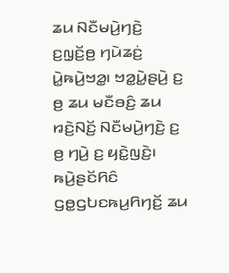ꤘꤣ ꤡꤢꤪꤗꤣꤧ꤬ꤚꤢꤧ꤬ ꤢ꤬ꤜ꤫ꤢꤩ꤬ꤥ꤬ ꤚꤣꤧꤘꤢꤦ꤬ ꤣꤧ꤭ꤒꤣꤧ꤬ꤠꤤ꤭꤯ ꤠꤤ꤭ꤣꤧ꤭ꤔꤣꤧ꤬ ꤢ꤬ ꤥ꤬ ꤘꤣ ꤗꤢꤪꤋꤢꤨ꤬ ꤘꤣ ꤙꤢꤧ꤬ꤡꤢꤩ꤬ ꤡꤢꤪꤗꤣꤧ꤬ꤚꤢꤧ꤬ ꤢ꤬ ꤥ꤬ ꤚꤣꤧ꤬ ꤢ꤬ ꤟꤢꤧ꤭ꤜꤢꤧ꤬꤯
ꤒꤣꤧ꤬ꤔꤢꤩꤖꤢꤨ ꤞꤥ꤭ꤞꤝꤢꤒꤣ꤬ꤖꤚꤢꤩ꤬ ꤘꤣ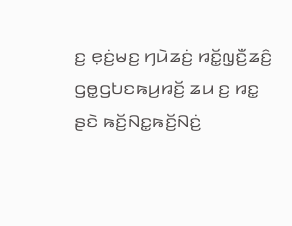ꤢ꤬ ꤕ꤫ꤢꤦ꤬ꤗꤢ꤬ ꤚꤣꤧꤘꤢꤦ꤬ ꤙꤢꤩ꤭ꤜ꤫ꤢꤪ꤬ꤘꤢꤨ꤬ ꤞꤥ꤭ꤞꤝꤢꤒꤣ꤬ꤙꤢꤩ꤬ ꤘꤣ ꤢ꤬ ꤙꤢ꤭ ꤔꤢꤧ ꤒꤢꤩ꤬ꤡꤢ꤭ꤒꤢꤩ꤬ꤡꤢꤦ꤬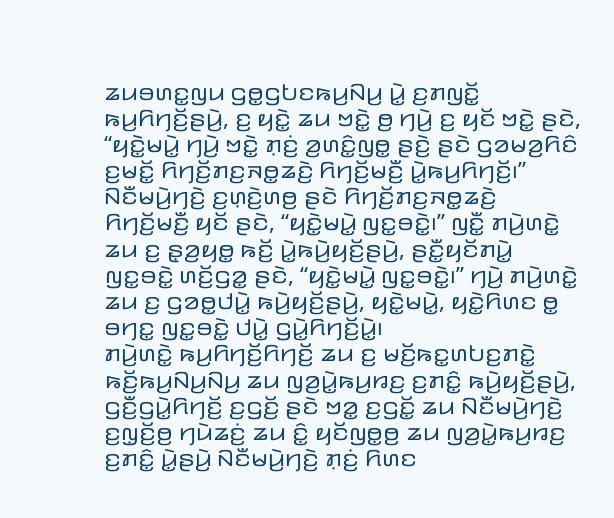ꤘꤣꤋꤛꤢ꤭ꤜꤣ ꤞꤥ꤭ꤞꤝꤢꤒꤣ꤬ꤡꤣ꤬ ꤣꤧ꤭ ꤢ꤬ꤊꤜꤢꤩ꤭ ꤒꤣ꤬ꤖꤚꤢꤩ꤬ꤔꤣꤧ꤬, ꤢ꤬ ꤟꤢꤧ꤭ ꤘꤣ ꤠꤢꤧ꤭ ꤥ꤬ ꤚꤣꤧ꤬ ꤢ꤬ ꤟꤢꤩ ꤠꤢꤧ꤭ ꤔꤢꤧ, “ꤟꤢꤧ꤭ꤗꤣꤧ꤭ ꤚꤣꤧ꤬ ꤠꤢꤧ꤭ ꤊ꤫ꤢꤦ꤬ ꤤ꤬ꤛꤢꤨ꤭ꤜꤥ꤭ ꤔꤢꤧ꤬ ꤔꤢꤧ ꤞꤤꤗꤤ꤬ꤖꤢꤨ ꤢ꤬ꤗꤢꤩ꤭ ꤖꤚꤢꤩ꤬ꤊꤢ꤬ꤏꤥ꤭ꤘꤢꤧ꤬ ꤖꤚꤢꤩ꤬ꤗꤢꤪ꤬ ꤣꤧ꤭ꤒꤣ꤬ꤖꤚꤢꤩ꤬꤯”
ꤡꤢꤪꤗꤣꤧ꤬ꤚꤢꤧ꤬ ꤢ꤬ꤛ꤫ꤢꤧ꤬ꤛꤥ꤬ ꤔꤢꤧ ꤖꤚꤢꤩ꤬ꤊꤢ꤬ꤏꤥ꤭ꤘꤢꤧ꤬ ꤖꤚꤢꤩ꤬ꤗꤢꤪ꤬ ꤟꤢꤩ ꤔꤢꤧ, “ꤟꤢꤧ꤭ꤗꤣꤧ꤭ ꤜꤢ꤭ꤋꤢꤧ꤭꤯” ꤜꤢꤪ꤭ ꤊꤣꤧ꤬ꤛꤢꤧ꤭ ꤘꤣ ꤢ꤬ ꤔ꤫ꤤ꤬ꤟꤥ꤭ ꤒꤢꤩ꤬ ꤣꤧ꤭ꤒꤣꤧ꤬ꤟꤢꤩ꤬ꤔꤣꤧ꤬, ꤔꤢꤪ꤭ꤟꤢꤩꤊꤣꤧ꤭ ꤜꤢ꤭ꤋꤢꤧ꤭ ꤛꤢꤩ꤬ꤞꤤ꤭ ꤔꤢꤧ, “ꤟꤢꤧ꤭ꤗꤣꤧ꤭ ꤜꤢ꤭ꤋꤢꤧ꤭꤯” ꤚꤣꤧ꤬ ꤊꤣꤧ꤬ꤛꤢꤧ꤭ ꤘꤣ ꤢ꤬ ꤞꤤꤥ꤭ꤓꤣꤧ꤭ ꤒꤣꤧ꤬ꤟꤢꤩ꤬ꤔꤣꤧ꤬, ꤟꤢꤧ꤭ꤗꤣꤧ꤭, ꤟꤢꤧ꤭ꤖꤛꤢ ꤥ꤭ ꤋꤚꤢ꤭ ꤜꤢ꤭ꤋꤢꤧ꤭ ꤓꤣꤧ꤭ ꤞꤣꤧ꤭ꤖꤚꤢꤩ꤬ꤣꤧ꤭꤯
ꤊꤣꤧ꤬ꤛꤢꤧ꤭ ꤒꤣ꤬ꤖꤚꤢꤩ꤬ꤖꤚꤢꤩ꤬ ꤘꤣ ꤢ꤬ ꤗꤢꤩ꤬ꤒꤢ꤭ꤛꤝꤢ꤬ꤊꤢꤧ꤭ ꤒꤢꤩ꤬ꤒꤣ꤬ꤡꤣ꤬ꤡꤣ꤬ ꤘꤣ ꤜꤤ꤬ꤣꤧ꤭ꤒꤣ꤬ꤙꤢ꤬ ꤢ꤬ꤊꤢꤨ꤭ ꤒꤣꤧ꤬ꤟꤢꤩ꤬ꤔꤣꤧ꤬, ꤞꤢꤪ꤬ꤞꤣꤧ꤭ꤖꤚꤢꤩ꤬ ꤢ꤬ꤞꤢꤩ꤬ ꤔꤢꤧ ꤠꤤ꤭ ꤢ꤬ꤞꤢꤩ꤭ ꤘꤣ ꤡꤢꤪꤗꤣꤧ꤬ꤚꤢꤧ꤬ ꤢ꤬ꤜ꤫ꤢꤩ꤬ꤥ꤬ ꤚꤣꤧꤘꤢꤦ꤬ ꤘꤣ ꤢꤨ꤭ ꤟꤢꤩꤜꤥ꤭ꤥ꤬ ꤘꤣ ꤜꤤ꤬ꤣꤧ꤭ꤒꤣ꤬ꤙꤢ꤬ ꤢ꤬ꤊꤢꤨ꤭ ꤣꤧ꤭ꤔꤣꤧ꤬ ꤡꤢꤪꤗꤣꤧ꤬ꤚꤢꤧ꤬ ꤊ꤫ꤢꤦ꤬ ꤖꤛꤢ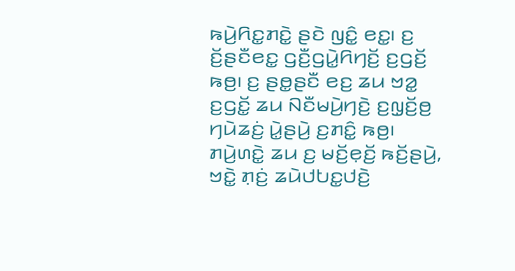ꤒꤣꤧ꤬ꤖꤢ꤭ꤊꤢꤧ꤭ ꤔꤢꤧ ꤜꤢꤨ꤭ ꤕꤢ꤭꤯ ꤢ꤬ ꤢꤩ꤬ꤔꤢꤪꤕꤢ꤭ ꤞꤢꤪ꤬ꤞꤣꤧ꤭ꤖꤚꤢꤩ꤬ ꤢ꤬ꤞꤢꤩ꤬ ꤒꤥ꤬꤯ ꤢ꤬ ꤔꤥ꤭ꤔꤢꤪ ꤕꤢ꤬ ꤘꤣ ꤠꤤ꤭ ꤢ꤬ꤞꤢꤩ꤭ ꤘꤣ ꤡꤢꤪꤗꤣꤧ꤬ꤚꤢꤧ꤬ ꤢ꤬ꤜ꤫ꤢꤩ꤬ꤥ꤬ ꤚꤣꤧꤘꤢꤦ꤬ ꤣꤧ꤭ꤔꤣꤧ꤬ ꤢ꤬ꤊꤢꤨ꤭ ꤒꤥ꤬꤯
ꤊꤣꤧ꤬ꤛꤢꤧ꤭ ꤘꤣ ꤢ꤬ ꤗꤢꤩ꤬ꤕ꤫ꤢꤩ꤬ ꤒꤢꤩ꤬ꤔꤣꤧ꤬, ꤠꤢꤧ꤭ ꤊ꤫ꤢꤦ꤬ ꤘꤣꤧꤓꤝꤢ꤭ꤓꤢꤧ꤬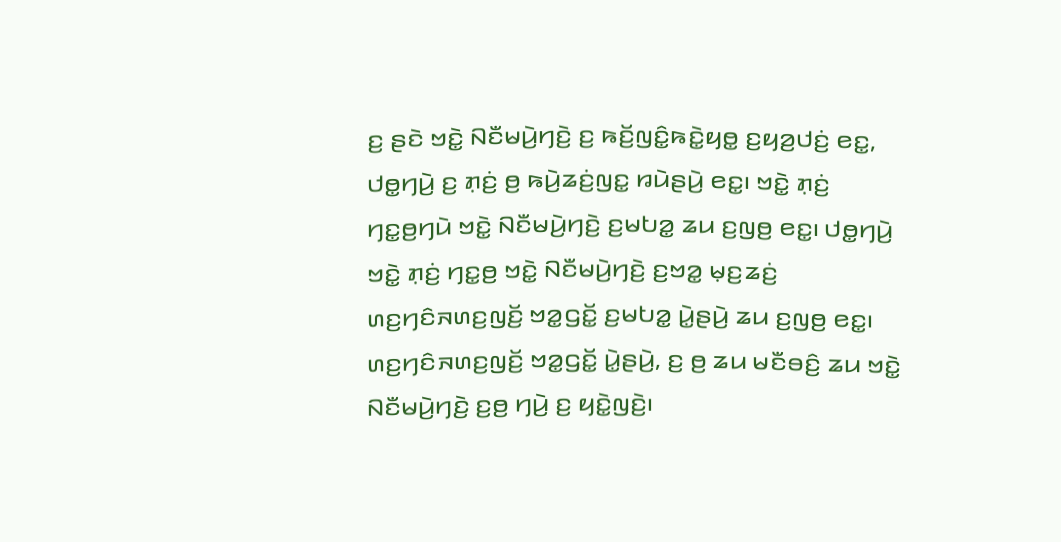ꤢ꤬ ꤔꤢꤧ ꤠꤢꤧ꤭ ꤡꤢꤪꤗꤣꤧ꤬ꤚꤢꤧ꤬ ꤢ꤬ ꤒꤢꤩ꤬ꤜꤢꤨ꤭ꤒꤢꤧ꤭ꤟꤥ꤭ ꤢ꤬ꤟꤤ꤬ꤓꤢꤦ꤬ ꤕꤢ꤭, ꤓꤥ꤭ꤚꤣꤧ꤬ ꤢ꤬ ꤊ꤫ꤢꤦ꤬ ꤥ꤬ ꤒꤣꤧ꤬ꤘꤢꤦ꤬ꤜꤢ꤭ ꤙꤣꤧꤔꤣꤧ꤬ ꤕꤢ꤭꤯ ꤠꤢꤧ꤭ ꤊ꤫ꤢꤦ꤬ ꤚꤢ꤭ꤥ꤬ꤚꤣꤧ ꤠꤢꤧ꤭ ꤡꤢꤪꤗꤣꤧ꤬ꤚꤢꤧ꤬ ꤢ꤬ꤗꤝꤤ꤭ ꤘꤣ ꤢ꤬ꤜꤥ꤬ ꤕꤢ꤭꤯ ꤓꤥ꤭ꤚꤣꤧ꤬ ꤠꤢꤧ꤭ ꤊ꤫ꤢꤦ꤬ ꤚꤢ꤭ꤥ꤬ ꤠꤢꤧ꤭ ꤡꤢꤪꤗꤣꤧ꤬ꤚꤢꤧ꤬ ꤢ꤬ꤠꤤ꤭ ꤗ꤫ꤢ꤬ꤘꤢꤦ꤬ ꤛꤢ꤬ꤚꤢꤨꤏꤛꤢ꤬ꤜꤢꤩ꤬ ꤠꤤ꤭ꤞꤢꤩ꤭ ꤢ꤬ꤗꤝꤤ꤭ ꤣꤧ꤭ꤔꤣꤧ꤬ ꤘꤣ ꤢ꤬ꤜꤥ꤬ ꤕꤢ꤭꤯ ꤛꤢ꤬ꤚꤢꤨꤏꤛꤢ꤬ꤜꤢꤩ꤬ ꤠꤤ꤭ꤞꤢꤩ꤭ ꤣꤧ꤭ꤔꤣꤧ꤬, ꤢ꤬ ꤥ꤬ ꤘꤣ ꤗꤢꤪꤋꤢꤨ꤬ ꤘꤣ ꤠꤢꤧ꤭ ꤡꤢꤪꤗꤣꤧ꤬ꤚꤢꤧ꤬ ꤢ꤬ꤥ꤬ ꤚꤣꤧ꤬ ꤢ꤬ ꤟꤢꤧ꤭ꤜꤢꤧ꤬꤯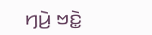ꤚꤣꤧ꤬ ꤠꤢꤧ꤭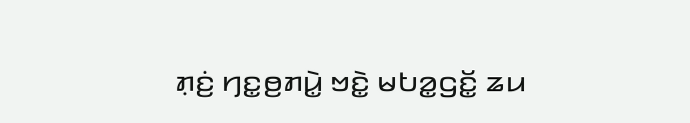ꤊ꤫ꤢꤦ꤬ ꤚꤢ꤭ꤥ꤬ꤊꤣꤧ꤭ ꤠꤢꤧ꤭ ꤗꤝꤤ꤭ꤞꤢꤩ꤭ ꤘꤣ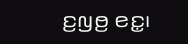ꤢ꤬ꤜꤥ꤬ ꤕꤢ꤭꤯